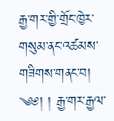རྒྱ་གར་གྱི་གྲོང་ཁྱེར་གསུམ་ནང་འཚམས་གཟིགས་གནང་བ།
༄༅། ། རྒྱ་གར་རྒྱལ་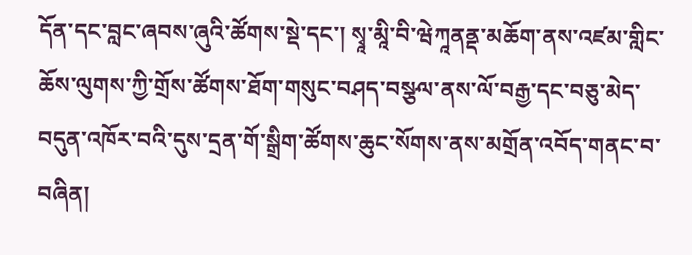དོན་དང་བླང་ཞབས་ཞུའི་ཚོགས་སྡེ་དང་། སྭཱ་མཱི་བི་ཝེཀཱནནྡ་མཆོག་ནས་འཛམ་གླིང་ཆོས་ལུགས་ཀྱི་གྲོས་ཚོགས་ཐོག་གསུང་བཤད་བསྩལ་ནས་ལོ་བརྒྱ་དང་བཅུ་མེད་བདུན་འཁོར་བའི་དུས་དྲན་གོ་སྒྲིག་ཚོགས་ཆུང་སོགས་ནས་མགྲོན་འབོད་གནང་བ་བཞིན།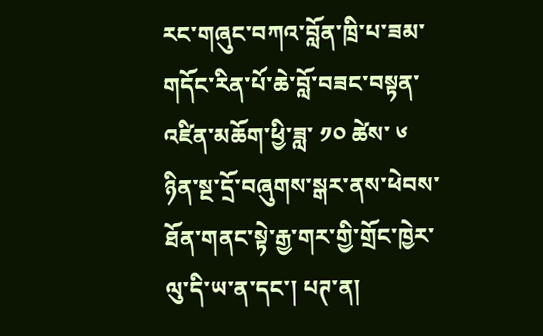རང་གཞུང་བཀའ་བློན་ཁྲི་པ་ཟམ་གདོང་རིན་པོ་ཆེ་བློ་བཟང་བསྟན་འཛིན་མཆོག་ཕྱི་ཟླ་ ༡༠ ཚེས་ ༦ ཉིན་སྔ་དྲོ་བཞུགས་སྒར་ནས་ཕེབས་ཐོན་གནང་སྟེ་རྒྱ་གར་གྱི་གྲོང་ཁྱེར་ལུ་དི་ཡ་ན་དང་། པཊ་ན།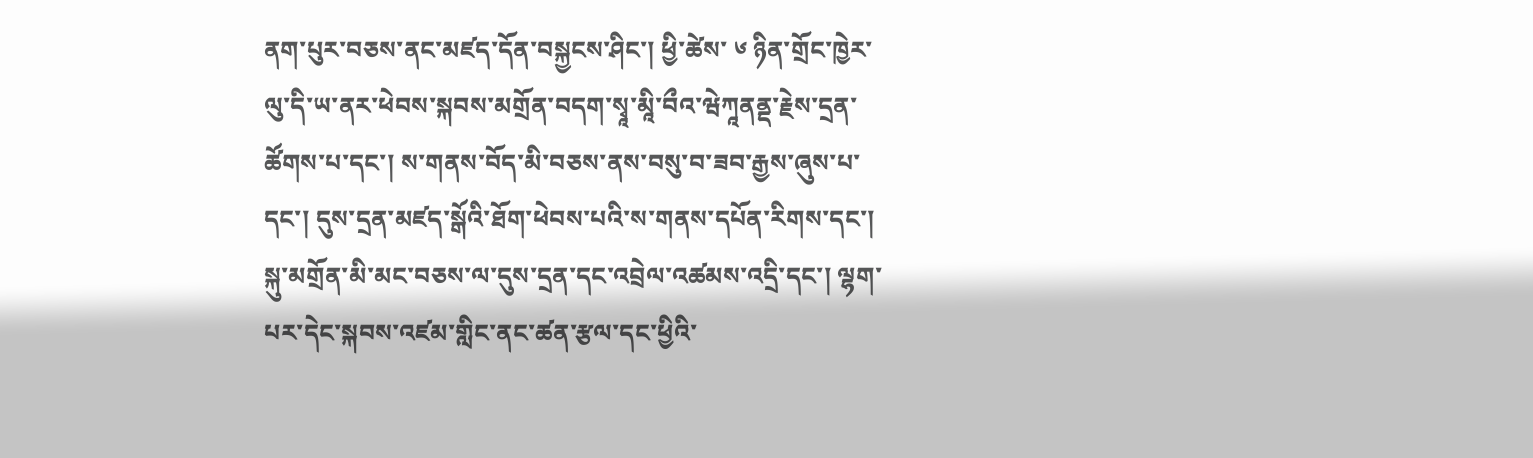ནག་པུར་བཅས་ནང་མཛད་དོན་བསྐྱངས་ཤིང་། ཕྱི་ཚེས་ ༦ ཉིན་གྲོང་ཁྱེར་ལུ་དི་ཡ་ནར་ཕེབས་སྐབས་མགྲོན་བདག་སྭཱ་མཱི་བྀའ་ཝེཀཱནནྡ་རྗེས་དྲན་ཚོགས་པ་དང་། ས་གནས་བོད་མི་བཅས་ནས་བསུ་བ་ཟབ་རྒྱས་ཞུས་པ་དང་། དུས་དྲན་མཛད་སྒོའི་ཐོག་ཕེབས་པའི་ས་གནས་དཔོན་རིགས་དང་། སྐུ་མགྲོན་མི་མང་བཅས་ལ་དུས་དྲན་དང་འབྲེལ་འཚམས་འདྲི་དང་། ལྷག་པར་དེང་སྐབས་འཛམ་གླིང་ནང་ཚན་རྩལ་དང་ཕྱིའི་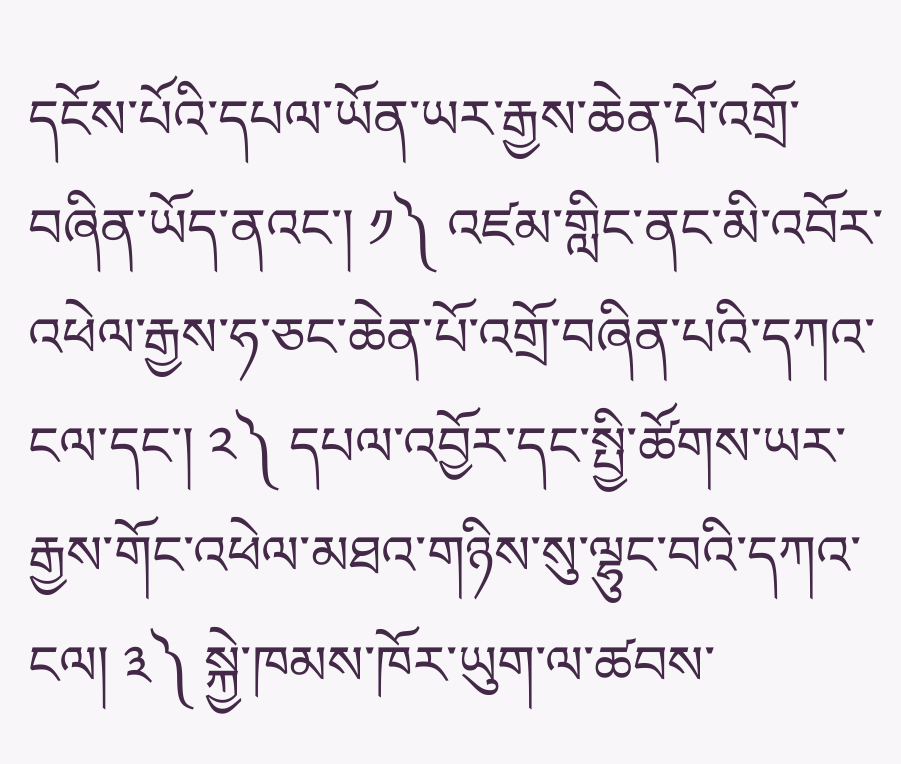དངོས་པོའི་དཔལ་ཡོན་ཡར་རྒྱས་ཆེན་པོ་འགྲོ་བཞིན་ཡོད་ནའང་། ༡༽ འཛམ་གླིང་ནང་མི་འབོར་འཕེལ་རྒྱས་ཧ་ཅང་ཆེན་པོ་འགྲོ་བཞིན་པའི་དཀའ་ངལ་དང་། ༢༽ དཔལ་འབྱོར་དང་སྤྱི་ཚོགས་ཡར་རྒྱས་གོང་འཕེལ་མཐའ་གཉིས་སུ་ལྷུང་བའི་དཀའ་ངལ། ༣༽ སྐྱེ་ཁམས་ཁོར་ཡུག་ལ་ཚབས་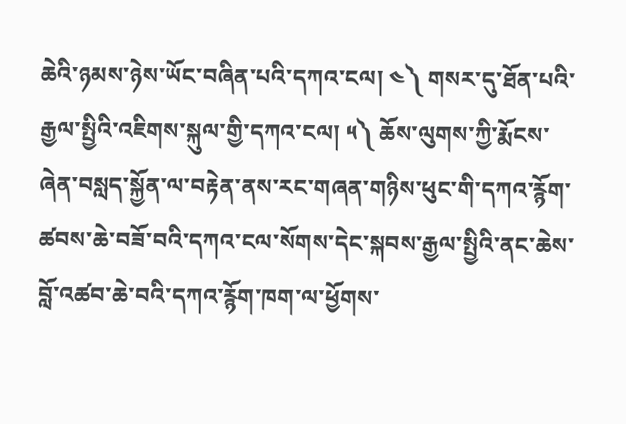ཆེའི་ཉམས་ཉེས་ཡོང་བཞིན་པའི་དཀའ་ངལ། ༤༽ གསར་དུ་ཐོན་པའི་རྒྱལ་སྤྱིའི་འཇིགས་སྐུལ་གྱི་དཀའ་ངལ། ༥༽ ཆོས་ལུགས་ཀྱི་རྨོངས་ཞེན་བསླད་སྐྱོན་ལ་བརྟེན་ནས་རང་གཞན་གཉིས་ཕུང་གི་དཀའ་རྙོག་ཚབས་ཆེ་བཟོ་བའི་དཀའ་ངལ་སོགས་དེང་སྐབས་རྒྱལ་སྤྱིའི་ནང་ཆེས་བློ་འཚབ་ཆེ་བའི་དཀའ་རྙོག་ཁག་ལ་ཕྱོགས་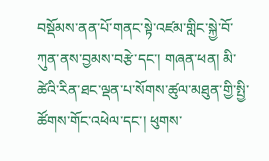བསྡོམས་ནན་པོ་གནང་སྟེ་འཛམ་གླིང་སྐྱེ་བོ་ཀུན་ནས་བྱམས་བརྩེ་དང་། གཞན་ཕན། མི་ཚེའི་རིན་ཐང་ལྡན་པ་སོགས་ཚུལ་མཐུན་གྱི་སྤྱི་ཚོགས་གོང་འཕེལ་དང་། ཕུགས་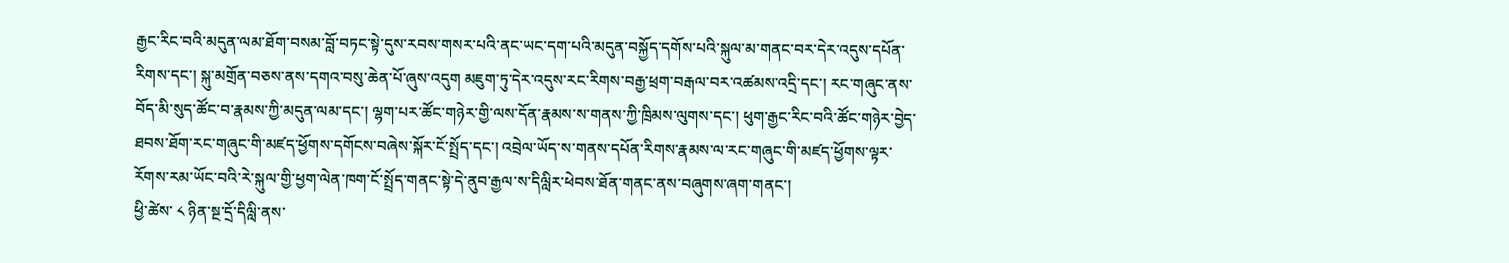རྒྱང་རིང་བའི་མདུན་ལམ་ཐོག་བསམ་བློ་བཏང་སྟེ་དུས་རབས་གསར་པའི་ནང་ཡང་དག་པའི་མདུན་བསྐྱོད་དགོས་པའི་སྐུལ་མ་གནང་བར་དེར་འདུས་དཔོན་རིགས་དང་། སྐུ་མགྲོན་བཅས་ནས་དགའ་བསུ་ཆེན་པོ་ཞུས་འདུག མཇུག་ཏུ་དེར་འདུས་རང་རིགས་བརྒྱ་ཕྲག་བརྒལ་བར་འཚམས་འདྲི་དང་། རང་གཞུང་ནས་བོད་མི་སུད་ཚོང་བ་རྣམས་ཀྱི་མདུན་ལམ་དང་། ལྷག་པར་ཚོང་གཉེར་གྱི་ལས་དོན་རྣམས་ས་གནས་ཀྱི་ཁྲིམས་ལུགས་དང་། ཕུག་རྒྱང་རིང་བའི་ཚོང་གཉེར་བྱེད་ཐབས་ཐོག་རང་གཞུང་གི་མཛད་ཕྱོགས་དགོངས་བཞེས་སྐོར་ངོ་སྤྲོད་དང་། འབྲེལ་ཡོད་ས་གནས་དཔོན་རིགས་རྣམས་ལ་རང་གཞུང་གི་མཛད་ཕྱོགས་ལྟར་རོགས་རམ་ཡོང་བའི་རེ་སྐུལ་གྱི་ཕྱག་ལེན་ཁག་ངོ་སྤྲོད་གནང་སྟེ་དེ་ནུབ་རྒྱལ་ས་དིལླིར་ཕེབས་ཐོན་གནང་ནས་བཞུགས་ཞག་གནང་།
ཕྱི་ཚེས་ ༨ ཉིན་སྔ་དྲོ་དིལླི་ནས་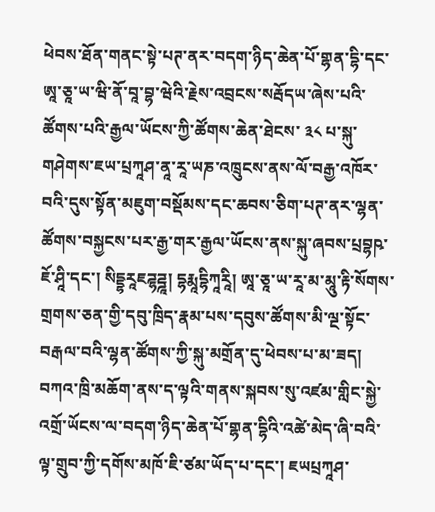ཕེབས་ཐོན་གནང་སྟེ་པཊ་ནར་བདག་ཉིད་ཆེན་པོ་གྷན་དྷི་དང་ཨཱ་ཅཱ་ཡ་ཝི་ནོ་བཱ་བྷ་ཝེའི་རྗེས་འབྲངས་སརྦོདཡ་ཞེས་པའི་ཚོགས་པའི་རྒྱལ་ཡོངས་ཀྱི་ཚོགས་ཆེན་ཐེངས་ ༣༨ པ་སྐུ་གཤེགས་ཇཡ་པྲཀཱཤ་ནཱ་རཱ་ཡཎ་འཁྲུངས་ནས་ལོ་བརྒྱ་འཁོར་བའི་དུས་སྟོན་མཇུག་བསྡོམས་དང་ཆབས་ཅིག་པཊ་ནར་ལྷན་ཚོགས་བསྐྱངས་པར་རྒྱ་གར་རྒྱལ་ཡོངས་ནས་སྐུ་ཞབས་པྲབྷཥ་ཇོ་ཤཱི་དང་། སིདྡྷརཱཇཌྷཌྜཱ། དྷརྨཱདྷིཀཱརཱི། ཨཱ་ཅཱ་ཡ་རཱ་མ་མཱུ་རྟི་སོགས་གྲགས་ཅན་གྱི་དབུ་ཁྲིད་རྣམ་པས་དབུས་ཚོགས་མི་ལྔ་སྟོང་བརྒལ་བའི་ལྷན་ཚོགས་ཀྱི་སྐུ་མགྲོན་དུ་ཕེབས་པ་མ་ཟད། བཀའ་ཁྲི་མཆོག་ནས་ད་ལྟའི་གནས་སྐབས་སུ་འཛམ་གླིང་སྐྱེ་འགྲོ་ཡོངས་ལ་བདག་ཉིད་ཆེན་པོ་གྷན་དྷིའི་འཚེ་མེད་ཞི་བའི་ལྟ་གྲུབ་ཀྱི་དགོས་མཁོ་ཇི་ཙམ་ཡོད་པ་དང་། ཇཡཔྲཀཱཤ་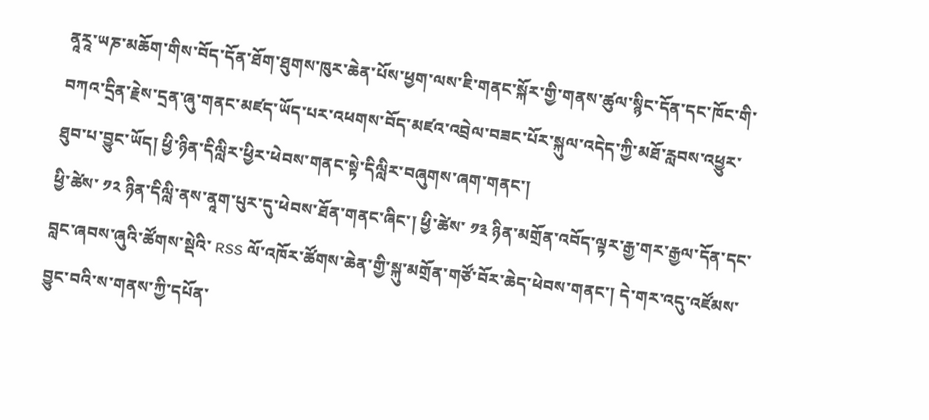ནཱརཱ་ཡཎ་མཆོག་གིས་བོད་དོན་ཐོག་ཐུགས་ཁུར་ཆེན་པོས་ཕྱག་ལས་ཇི་གནང་སྐོར་གྱི་གནས་ཚུལ་སྙིང་དོན་དང་ཁོང་གི་བཀའ་དྲིན་རྗེས་དྲན་ཞུ་གནང་མཛད་ཡོད་པར་འཕགས་བོད་མཛའ་འབྲེལ་བཟང་པོར་སྐུལ་འདེད་ཀྱི་མཐོ་རླབས་འཕྱུར་ཐུབ་པ་བྱུང་ཡོད། ཕྱི་ཉིན་དིལླིར་ཕྱིར་ཕེབས་གནང་སྟེ་དིལླིར་བཞུགས་ཞག་གནང་།
ཕྱི་ཚེས་ ༡༢ ཉིན་དིལླི་ནས་ནཱག་པུར་དུ་ཕེབས་ཐོན་གནང་ཞིང་། ཕྱི་ཚེས་ ༡༣ ཉིན་མགྲོན་འབོད་ལྟར་རྒྱ་གར་རྒྱལ་དོན་དང་བླང་ཞབས་ཞུའི་ཚོགས་སྡེའི་ RSS ལོ་འཁོར་ཚོགས་ཆེན་གྱི་སྐུ་མགྲོན་གཙོ་བོར་ཆེད་ཕེབས་གནང་། དེ་གར་འདུ་འཛོམས་བྱུང་བའི་ས་གནས་ཀྱི་དཔོན་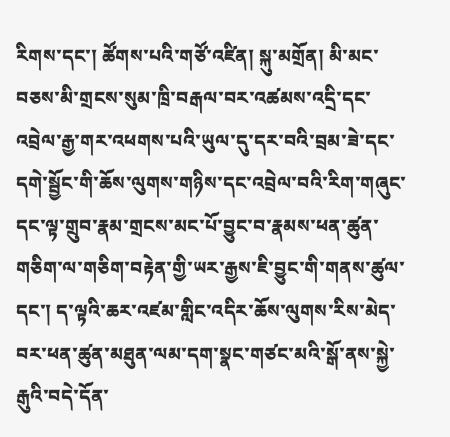རིགས་དང་། ཚོགས་པའི་གཙོ་འཛིན། སྐུ་མགྲོན། མི་མང་བཅས་མི་གྲངས་སུམ་ཁྲི་བརྒལ་བར་འཚམས་འདྲི་དང་འབྲེལ་རྒྱ་གར་འཕགས་པའི་ཡུལ་དུ་དར་བའི་བྲམ་ཟེ་དང་དགེ་སྦྱོང་གི་ཆོས་ལུགས་གཉིས་དང་འབྲེལ་བའི་རིག་གཞུང་དང་ལྟ་གྲུབ་རྣམ་གྲངས་མང་པོ་བྱུང་བ་རྣམས་ཕན་ཚུན་གཅིག་ལ་གཅིག་བརྟེན་གྱི་ཡར་རྒྱས་ཇི་བྱུང་གི་གནས་ཚུལ་དང་། ད་ལྟའི་ཆར་འཛམ་གླིང་འདིར་ཆོས་ལུགས་རིས་མེད་བར་ཕན་ཚུན་མཐུན་ལམ་དག་སྣང་གཙང་མའི་སྒོ་ནས་སྐྱེ་རྒུའི་བདེ་དོན་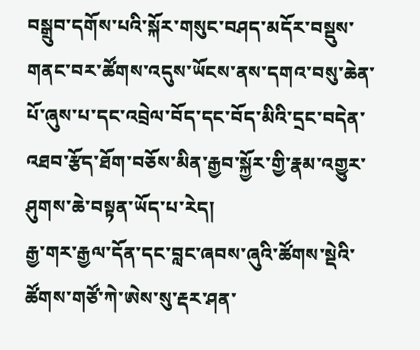བསྒྲུབ་དགོས་པའི་སྐོར་གསུང་བཤད་མདོར་བསྡུས་གནང་བར་ཚོགས་འདུས་ཡོངས་ནས་དགའ་བསུ་ཆེན་པོ་ཞུས་པ་དང་འབྲེལ་བོད་དང་བོད་མིའི་དྲང་བདེན་འཐབ་རྩོད་ཐོག་བཅོས་མིན་རྒྱབ་སྐྱོར་གྱི་རྣམ་འགྱུར་ཤུགས་ཆེ་བསྟན་ཡོད་པ་རེད།
རྒྱ་གར་རྒྱལ་དོན་དང་བླང་ཞབས་ཞུའི་ཚོགས་སྡེའི་ཚོགས་གཙོ་ཀེ་ཨེས་སུ་རྡར་ཤན་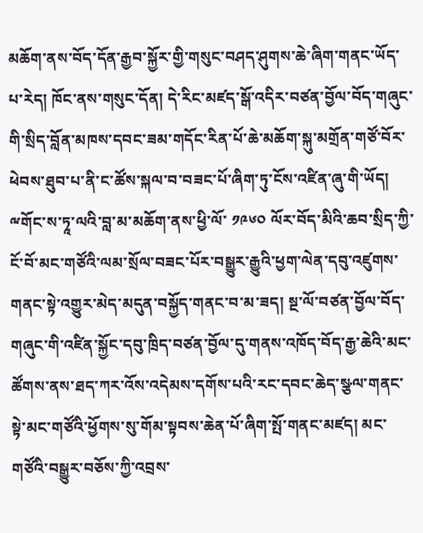མཆོག་ནས་བོད་དོན་རྒྱབ་སྐྱོར་གྱི་གསུང་བཤད་ཤུགས་ཆེ་ཞིག་གནང་ཡོད་པ་རེད། ཁོང་ནས་གསུང་དོན། དེ་རིང་མཛད་སྒོ་འདིར་བཙན་བྱོལ་བོད་གཞུང་གི་སྲིད་བློན་མཁས་དབང་ཟམ་གདོང་རིན་པོ་ཆེ་མཆོག་སྐུ་མགྲོན་གཙོ་བོར་ཕེབས་ཐུབ་པ་ནི་ང་ཚོས་སྐལ་བ་བཟང་པོ་ཞིག་ཏུ་ངོས་འཛིན་ཞུ་གི་ཡོད། ྋགོང་ས་ཏཱ་ལའི་བླ་མ་མཆོག་ནས་ཕྱི་ལོ་ ༡༩༦༠ ལོར་བོད་མིའི་ཆབ་སྲིད་ཀྱི་ངོ་བོ་མང་གཙོའི་ལམ་སྲོལ་བཟང་པོར་བསྒྱུར་རྒྱུའི་ཕྱག་ལེན་དབུ་འཛུགས་གནང་སྟེ་འགྱུར་མེད་མདུན་བསྐྱོད་གནང་བ་མ་ཟད། སྔ་ལོ་བཙན་བྱོལ་བོད་གཞུང་གི་འཛིན་སྐྱོང་དབུ་ཁྲིད་བཙན་བྱོལ་དུ་གནས་འཁོད་བོད་རྒྱ་ཆེའི་མང་ཚོགས་ནས་ཐད་ཀར་འོས་འདེམས་དགོས་པའི་རང་དབང་ཆེད་སྩལ་གནང་སྟེ་མང་གཙོའི་ཕྱོགས་སུ་གོམ་སྟབས་ཆེན་པོ་ཞིག་སྤོ་གནང་མཛད། མང་གཙོའི་བསྒྱུར་བཅོས་ཀྱི་འབྲས་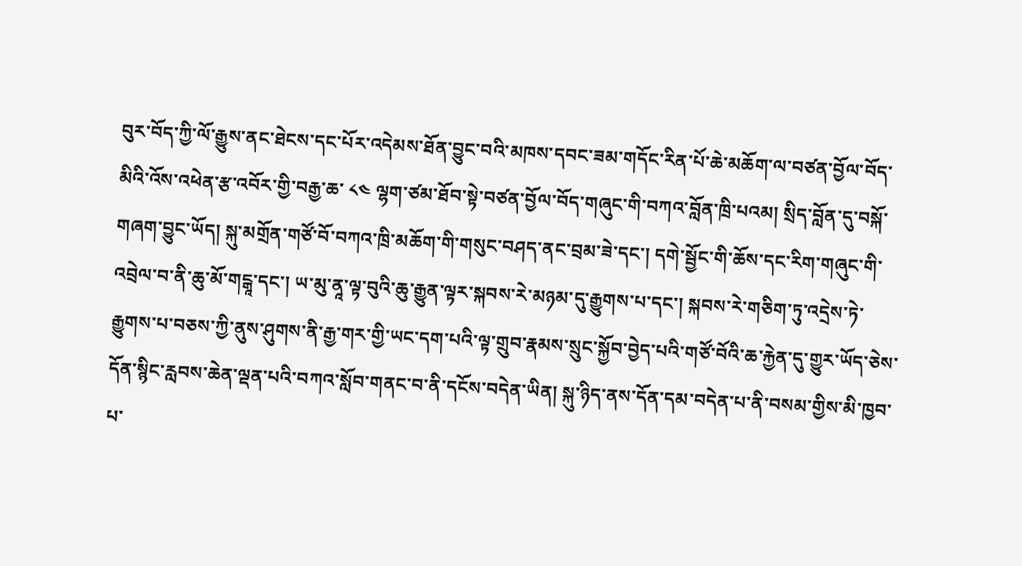བུར་བོད་ཀྱི་ལོ་རྒྱུས་ནང་ཐེངས་དང་པོར་འདེམས་ཐོན་བྱུང་བའི་མཁས་དབང་ཟམ་གདོང་རིན་པོ་ཆེ་མཆོག་ལ་བཙན་བྱོལ་བོད་མིའི་འོས་འཕེན་རྩ་འབོར་གྱི་བརྒྱ་ཆ་ ༨༤ ལྷག་ཙམ་ཐོབ་སྟེ་བཙན་བྱོལ་བོད་གཞུང་གི་བཀའ་བློན་ཁྲི་པའམ། སྲིད་བློན་དུ་བསྐོ་གཞག་བྱུང་ཡོད། སྐུ་མགྲོན་གཙོ་བོ་བཀའ་ཁྲི་མཆོག་གི་གསུང་བཤད་ནང་བྲམ་ཟེ་དང་། དགེ་སྦྱོང་གི་ཆོས་དང་རིག་གཞུང་གི་འབྲེལ་བ་ནི་ཆུ་མོ་གངྒཱ་དང་། ཡ་མུ་ནཱ་ལྟ་བུའི་ཆུ་རྒྱུན་ལྟར་སྐབས་རེ་མཉམ་དུ་རྒྱུགས་པ་དང་། སྐབས་རེ་གཅིག་ཏུ་འདྲེས་ཏེ་རྒྱུགས་པ་བཅས་ཀྱི་ནུས་ཤུགས་ནི་རྒྱ་གར་གྱི་ཡང་དག་པའི་ལྟ་གྲུབ་རྣམས་སྲུང་སྐྱོབ་བྱེད་པའི་གཙོ་བོའི་ཆ་རྐྱེན་དུ་གྱུར་ཡོད་ཅེས་དོན་སྙིང་རླབས་ཆེན་ལྡན་པའི་བཀའ་སློབ་གནང་བ་ནི་དངོས་བདེན་ཡིན། སྐུ་ཉིད་ནས་དོན་དམ་བདེན་པ་ནི་བསམ་གྱིས་མི་ཁྱབ་པ་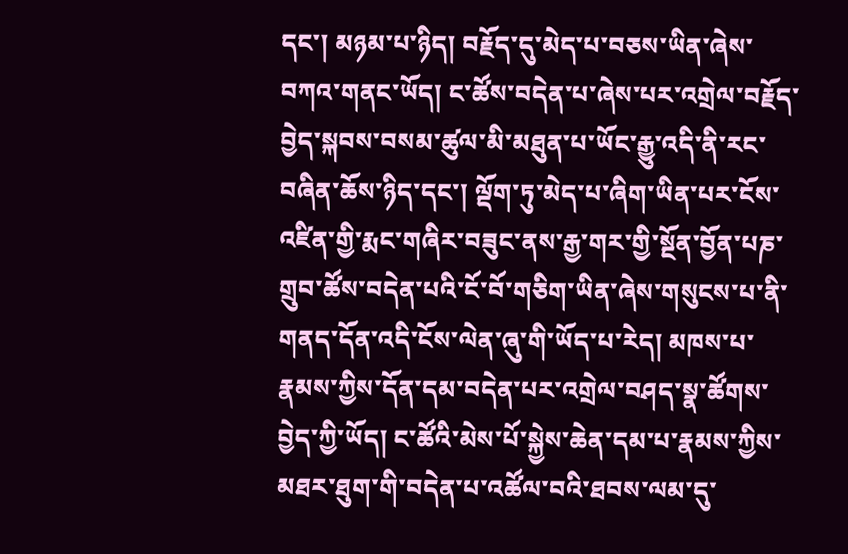དང་། མཉམ་པ་ཉིད། བརྗོད་དུ་མེད་པ་བཅས་ཡིན་ཞེས་བཀའ་གནང་ཡོད། ང་ཚོས་བདེན་པ་ཞེས་པར་འགྲེལ་བརྗོད་བྱེད་སྐབས་བསམ་ཚུལ་མི་མཐུན་པ་ཡོང་རྒྱུ་འདི་ནི་རང་བཞིན་ཆོས་ཉིད་དང་། ལྡོག་ཏུ་མེད་པ་ཞིག་ཡིན་པར་ངོས་འཛིན་གྱི་རྨང་གཞིར་བཟུང་ནས་རྒྱ་གར་གྱི་སྔོན་བྱོན་པཎ་གྲུབ་ཚོས་བདེན་པའི་ངོ་བོ་གཅིག་ཡིན་ཞེས་གསུངས་པ་ནི་གནད་དོན་འདི་ངོས་ལེན་ཞུ་གི་ཡོད་པ་རེད། མཁས་པ་རྣམས་ཀྱིས་དོན་དམ་བདེན་པར་འགྲེལ་བཤད་སྣ་ཚོགས་བྱེད་ཀྱི་ཡོད། ང་ཚོའི་མེས་པོ་སྐྱེས་ཆེན་དམ་པ་རྣམས་ཀྱིས་མཐར་ཐུག་གི་བདེན་པ་འཚོལ་བའི་ཐབས་ལམ་དུ་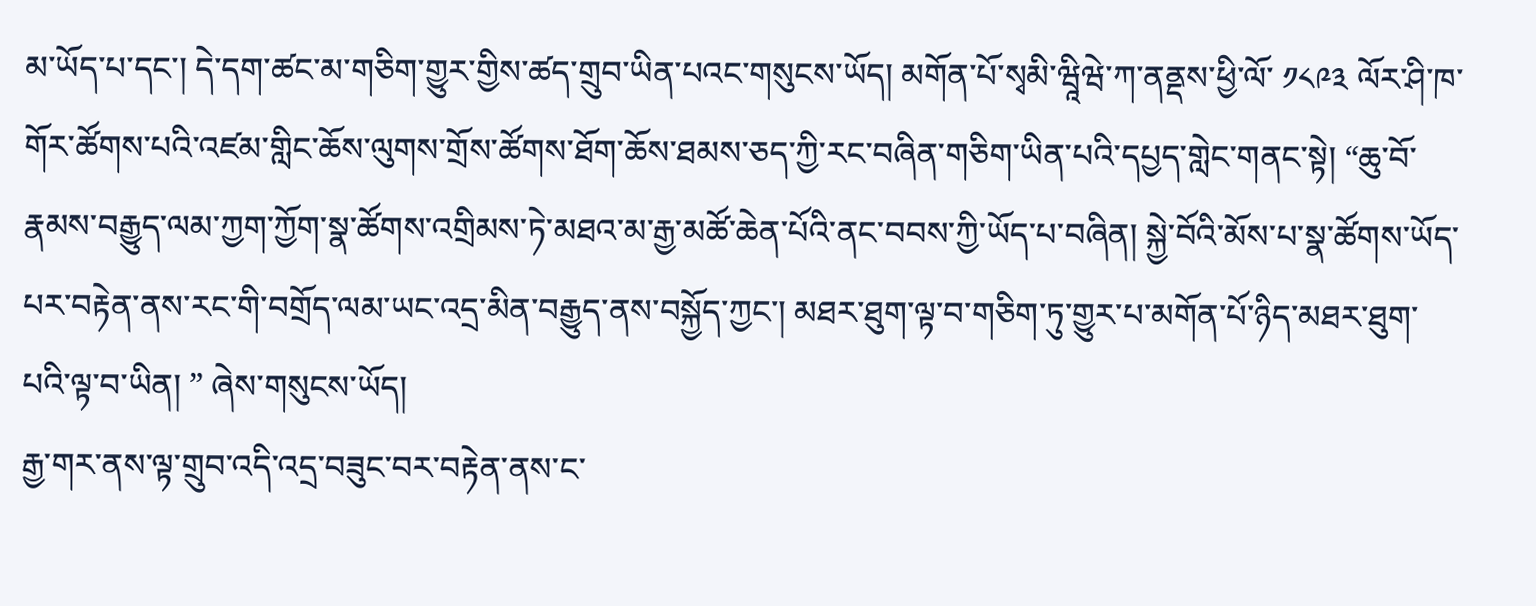མ་ཡོད་པ་དང་། དེ་དག་ཚང་མ་གཅིག་གྱུར་གྱིས་ཚད་གྲུབ་ཡིན་པའང་གསུངས་ཡོད། མགོན་པོ་སྭམི་ཝཱིཝེ་ཀ་ནནྡས་ཕྱི་ལོ་ ༡༨༩༣ ལོར་ཤི་ཁ་གོར་ཚོགས་པའི་འཛམ་གླིང་ཆོས་ལུགས་གྲོས་ཚོགས་ཐོག་ཆོས་ཐམས་ཅད་ཀྱི་རང་བཞིན་གཅིག་ཡིན་པའི་དཔྱད་གླེང་གནང་སྟེ། “ཆུ་བོ་རྣམས་བརྒྱུད་ལམ་ཀྱག་ཀྱོག་སྣ་ཚོགས་འགྲིམས་ཏེ་མཐའ་མ་རྒྱ་མཚོ་ཆེན་པོའི་ནང་བབས་ཀྱི་ཡོད་པ་བཞིན། སྐྱེ་བོའི་མོས་པ་སྣ་ཚོགས་ཡོད་པར་བརྟེན་ནས་རང་གི་བགྲོད་ལམ་ཡང་འདྲ་མིན་བརྒྱུད་ནས་བསྐྱོད་ཀྱང་། མཐར་ཐུག་ལྟ་བ་གཅིག་ཏུ་གྱུར་པ་མགོན་པོ་ཉིད་མཐར་ཐུག་པའི་ལྟ་བ་ཡིན། ” ཞེས་གསུངས་ཡོད།
རྒྱ་གར་ནས་ལྟ་གྲུབ་འདི་འདྲ་བཟུང་བར་བརྟེན་ནས་ང་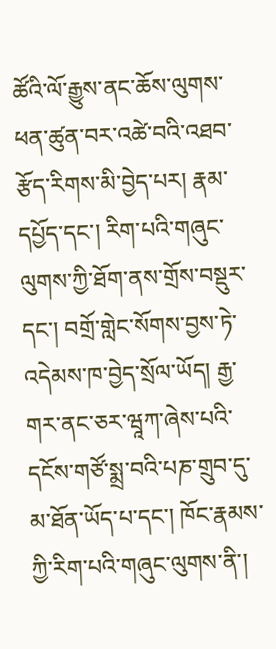ཚོའི་ལོ་རྒྱུས་ནང་ཆོས་ལུགས་ཕན་ཚུན་བར་འཚེ་བའི་འཐབ་རྩོད་རིགས་མི་བྱེད་པར། རྣམ་དཔྱོད་དང་། རིག་པའི་གཞུང་ལུགས་ཀྱི་ཐོག་ནས་གྲོས་བསྡུར་དང་། བགྲོ་གླེང་སོགས་བྱས་ཏེ་འདེམས་ཁ་བྱེད་སྲོལ་ཡོད། རྒྱ་གར་ནང་ཅར་ཝཱཀ་ཞེས་པའི་དངོས་གཙོ་སྨྲ་བའི་པཎ་གྲུབ་དུ་མ་ཐོན་ཡོད་པ་དང་། ཁོང་རྣམས་ཀྱི་རིག་པའི་གཞུང་ལུགས་ནི་།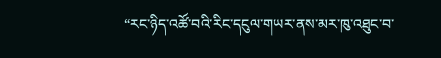“རང་ཉིད་འཚོ་བའི་རིང་དངུལ་གཡར་ནས་མར་ཁུ་འཐུང་བ་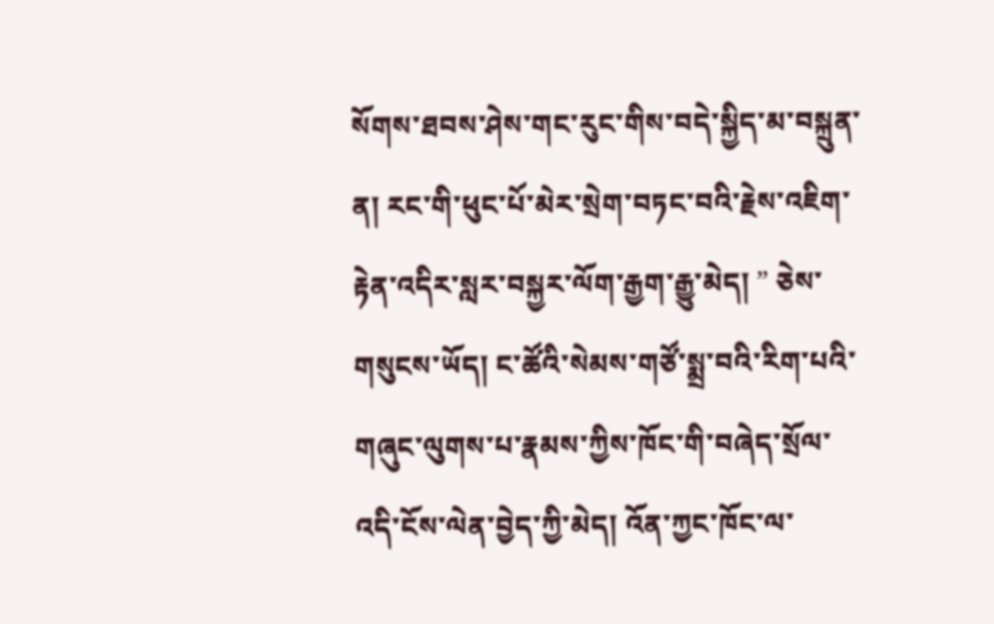སོགས་ཐབས་ཤེས་གང་རུང་གིས་བདེ་སྐྱིད་མ་བསྐྲུན་ན། རང་གི་ཕུང་པོ་མེར་སྲེག་བཏང་བའི་རྗེས་འཇིག་རྟེན་འདིར་སླར་བསྐྱར་ལོག་རྒྱག་རྒྱུ་མེད། ” ཅེས་གསུངས་ཡོད། ང་ཚོའི་སེམས་གཙོ་སྨྲ་བའི་རིག་པའི་གཞུང་ལུགས་པ་རྣམས་ཀྱིས་ཁོང་གི་བཞེད་སྲོལ་འདི་ངོས་ལེན་བྱེད་ཀྱི་མེད། འོན་ཀྱང་ཁོང་ལ་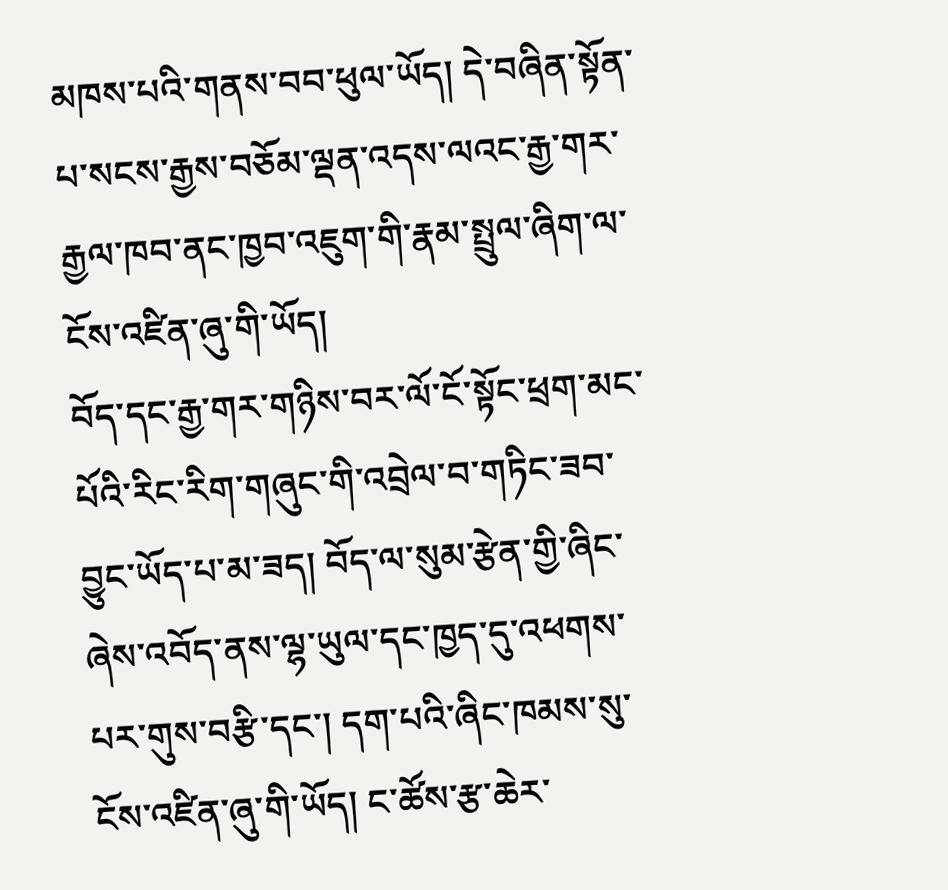མཁས་པའི་གནས་བབ་ཕུལ་ཡོད། དེ་བཞིན་སྟོན་པ་སངས་རྒྱས་བཅོམ་ལྡན་འདས་ལའང་རྒྱ་གར་རྒྱལ་ཁབ་ནང་ཁྱབ་འཇུག་གི་རྣམ་སྤྲུལ་ཞིག་ལ་ངོས་འཛིན་ཞུ་གི་ཡོད།
བོད་དང་རྒྱ་གར་གཉིས་བར་ལོ་ངོ་སྟོང་ཕྲག་མང་པོའི་རིང་རིག་གཞུང་གི་འབྲེལ་བ་གཏིང་ཟབ་བྱུང་ཡོད་པ་མ་ཟད། བོད་ལ་སུམ་རྩེན་གྱི་ཞིང་ཞེས་འབོད་ནས་ལྷ་ཡུལ་དང་ཁྱད་དུ་འཕགས་པར་གུས་བརྩི་དང་། དག་པའི་ཞིང་ཁམས་སུ་ངོས་འཛིན་ཞུ་གི་ཡོད། ང་ཚོས་རྩ་ཆེར་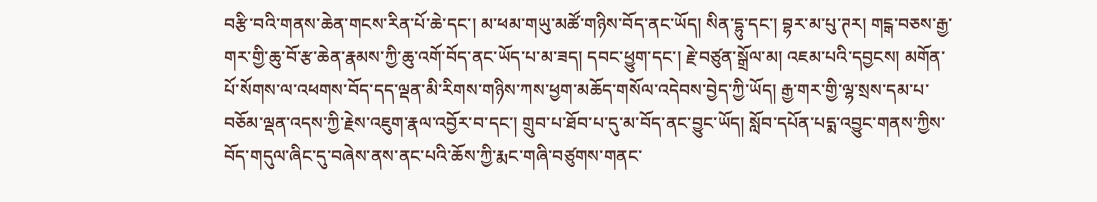བརྩི་བའི་གནས་ཆེན་གངས་རིན་པོ་ཆེ་དང་། མ་ཕམ་གཡུ་མཚོ་གཉིས་བོད་ནང་ཡོད། སིན་དྷུ་དང་། བྷར་མ་པུ་ཊར། གངྒ་བཅས་རྒྱ་གར་གྱི་ཆུ་བོ་རྩ་ཆེན་རྣམས་ཀྱི་ཆུ་འགོ་བོད་ནང་ཡོད་པ་མ་ཟད། དབང་ཕྱུག་དང་། རྗེ་བཙུན་སྒྲོལ་མ། འཇམ་པའི་དབྱངས། མགོན་པོ་སོགས་ལ་འཕགས་བོད་དད་ལྡན་མི་རིགས་གཉིས་ཀས་ཕྱག་མཆོད་གསོལ་འདེབས་བྱེད་ཀྱི་ཡོད། རྒྱ་གར་གྱི་ལྷ་སྲས་དམ་པ་བཅོམ་ལྡན་འདས་ཀྱི་རྗེས་འཇུག་རྣལ་འབྱོར་བ་དང་། གྲུབ་པ་ཐོབ་པ་དུ་མ་བོད་ནང་བྱུང་ཡོད། སློབ་དཔོན་པདྨ་འབྱུང་གནས་ཀྱིས་བོད་གདུལ་ཞིང་དུ་བཞེས་ནས་ནང་པའི་ཆོས་ཀྱི་རྨང་གཞི་བཙུགས་གནང་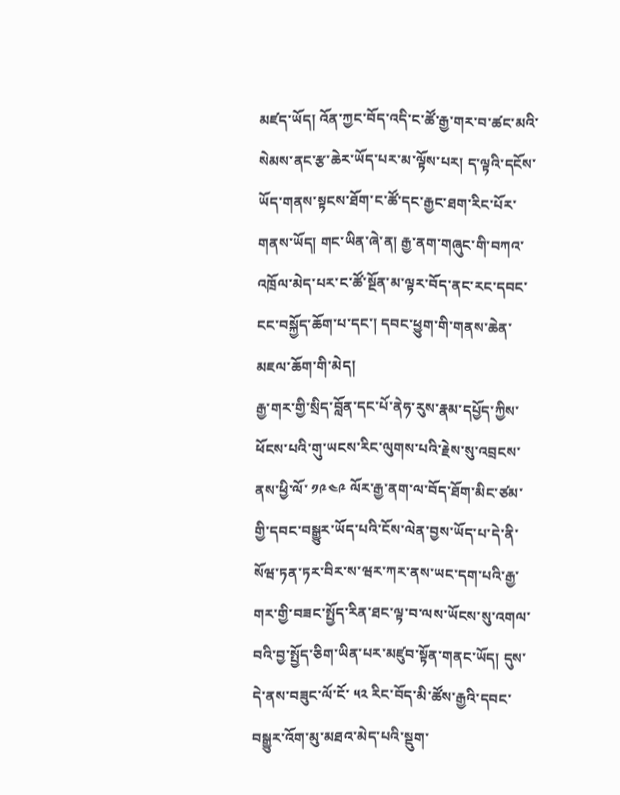མཛད་ཡོད། འོན་ཀྱང་བོད་འདི་ང་ཚོ་རྒྱ་གར་བ་ཚང་མའི་སེམས་ནང་རྩ་ཆེར་ཡོད་པར་མ་ལྟོས་པར། ད་ལྟའི་དངོས་ཡོད་གནས་སྟངས་ཐོག་ང་ཚོ་དང་རྒྱང་ཐག་རིང་པོར་གནས་ཡོད། གང་ཡིན་ཞེ་ན། རྒྱ་ནག་གཞུང་གི་བཀའ་འཁྲོལ་མེད་པར་ང་ཚོ་སྔོན་མ་ལྟར་བོད་ནང་རང་དབང་ངང་བསྐྱོད་ཆོག་པ་དང་། དབང་ཕྱུག་གི་གནས་ཆེན་མཇལ་ཆོག་གི་མེད།
རྒྱ་གར་གྱི་སྲིད་བློན་དང་པོ་ནེཧ་རུས་རྣམ་དཔྱོད་ཀྱིས་ཕོངས་པའི་གུ་ཡངས་རིང་ལུགས་པའི་རྗེས་སུ་འབྲངས་ནས་ཕྱི་ལོ་ ༡༩༤༩ ལོར་རྒྱ་ནག་ལ་བོད་ཐོག་མིང་ཙམ་གྱི་དབང་བསྒྱུར་ཡོད་པའི་ངོས་ལེན་བྱས་ཡོད་པ་དེ་ནི་སོཝ་ཏན་ཏར་བིར་ས་ཝར་ཀར་ནས་ཡང་དག་པའི་རྒྱ་གར་གྱི་བཟང་སྤྱོད་རིན་ཐང་ལྟ་བ་ལས་ཡོངས་སུ་འགལ་བའི་བྱ་སྤྱོད་ཅིག་ཡིན་པར་མཛུབ་སྟོན་གནང་ཡོད། དུས་དེ་ནས་བཟུང་ལོ་ངོ་ ༥༢ རིང་བོད་མི་ཚོས་རྒྱའི་དབང་བསྒྱུར་འོག་མུ་མཐའ་མེད་པའི་སྡུག་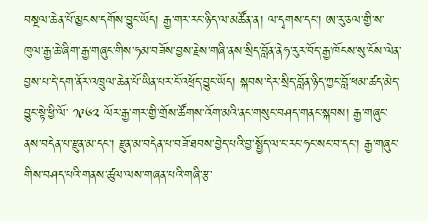བསྔལ་ཆེན་པོ་མྱངས་དགོས་བྱུང་ཡོད། རྒྱ་གར་རང་ཉིད་ལ་མཚོན་ན། ལ་དྭགས་དང་། ཨ་རུ་ཅལ་གྱི་ས་ཁུལ་རྒྱ་ཆེ་ཞིག་རྒྱ་གཞུང་གིས་ཧམ་བཟོས་བྱས་རྗེས་གཞི་ནས་སྲིད་བློན་ནེཧ་རུར་བོད་རྒྱ་ཁོངས་སུ་ངོས་ལེན་བྱས་པ་དེ་དག་ནོར་འཁྲུལ་ཆེན་པོ་ཡིན་པར་ངོ་འཕྲོད་བྱུང་ཡོད། སྐབས་དེར་སྲིད་བློན་ཉིད་ཀྱང་བློ་ཕམ་ཚད་མེད་བྱུང་སྟེ་ཕྱི་ལོ་ ༡༩༦༢ ལོར་རྒྱ་གར་གྱི་གྲོས་ཚོགས་འོག་མའི་ནང་གསུང་བཤད་གནང་སྐབས། རྒྱ་གཞུང་ནས་བདེན་པ་རྫུན་མ་དང་། རྫུན་མ་བདེན་པ་བཟོ་ཐབས་བྱེད་པའི་བྱ་སྤྱོད་ལ་ང་རང་ཧང་སང་བ་དང་། རྒྱ་གཞུང་གིས་བཤད་པའི་གནས་ཚུལ་ལས་གཞན་པའི་གཞི་རྩ་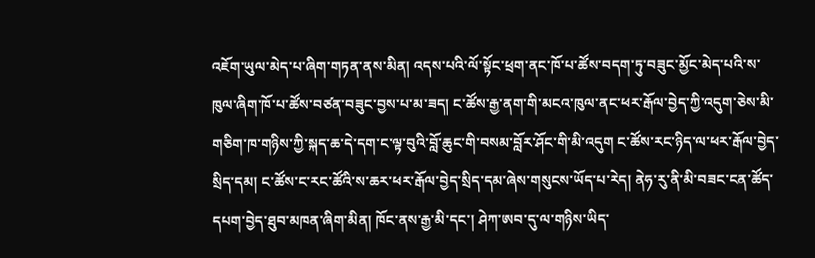འཇོག་ཡུལ་མེད་པ་ཞིག་གཏན་ནས་མིན། འདས་པའི་ལོ་སྟོང་ཕྲག་ནང་ཁོ་པ་ཚོས་བདག་ཏུ་བཟུང་མྱོང་མེད་པའི་ས་ཁུལ་ཞིག་ཁོ་པ་ཚོས་བཙན་བཟུང་བྱས་པ་མ་ཟད། ང་ཚོས་རྒྱ་ནག་གི་མངའ་ཁུལ་ནང་ཕར་རྒོལ་བྱེད་ཀྱི་འདུག་ཅེས་མི་གཅིག་ཁ་གཉིས་ཀྱི་སྐད་ཆ་དེ་དག་ང་ལྟ་བུའི་བློ་ཆུང་གི་བསམ་བློར་ཤོང་གི་མི་འདུག ང་ཚོས་རང་ཉིད་ལ་ཕར་རྒོལ་བྱེད་སྲིད་དམ། ང་ཚོས་ང་རང་ཚོའི་ས་ཆར་ཕར་རྒོལ་བྱེད་སྲིད་དམ་ཞེས་གསུངས་ཡོད་པ་རེད། ནེཧ་རུ་ནི་མི་བཟང་ངན་ཚོད་དཔག་བྱེད་ཐུབ་མཁན་ཞིག་མིན། ཁོང་ནས་རྒྱ་མི་དང་། ཤེཀ་ཨབ་དུ་ལ་གཉིས་ཡིད་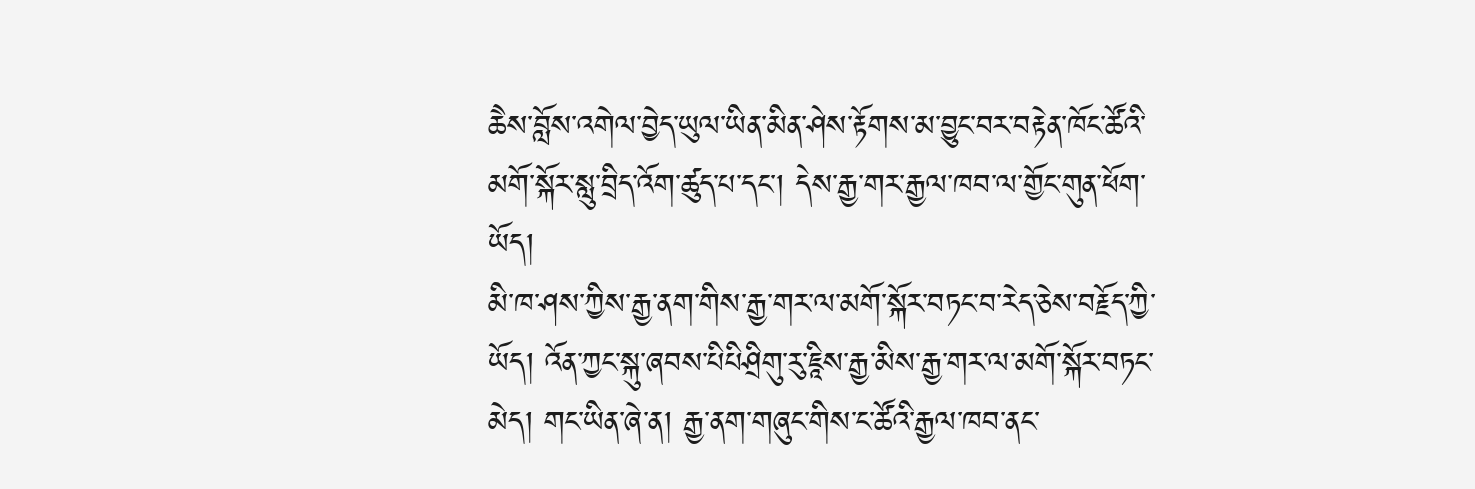ཆཻས་བློས་འགེལ་བྱེད་ཡུལ་ཡིན་མིན་ཤེས་རྟོགས་མ་བྱུང་བར་བརྟེན་ཁོང་ཚོའི་མགོ་སྐོར་སླུ་བྲིད་འོག་ཚུད་པ་དང་། དེས་རྒྱ་གར་རྒྱལ་ཁབ་ལ་གྱོང་གུན་ཕོག་ཡོད།
མི་ཁ་ཤས་ཀྱིས་རྒྱ་ནག་གིས་རྒྱ་གར་ལ་མགོ་སྐོར་བཏང་བ་རེད་ཅེས་བརྗོད་ཀྱི་ཡོད། འོན་ཀྱང་སྐུ་ཞབས་པིཔིཤྲིགུ་རུ་ཇཱིས་རྒྱ་མིས་རྒྱ་གར་ལ་མགོ་སྐོར་བཏང་མེད། གང་ཡིན་ཞེ་ན། རྒྱ་ནག་གཞུང་གིས་ང་ཚོའི་རྒྱལ་ཁབ་ནང་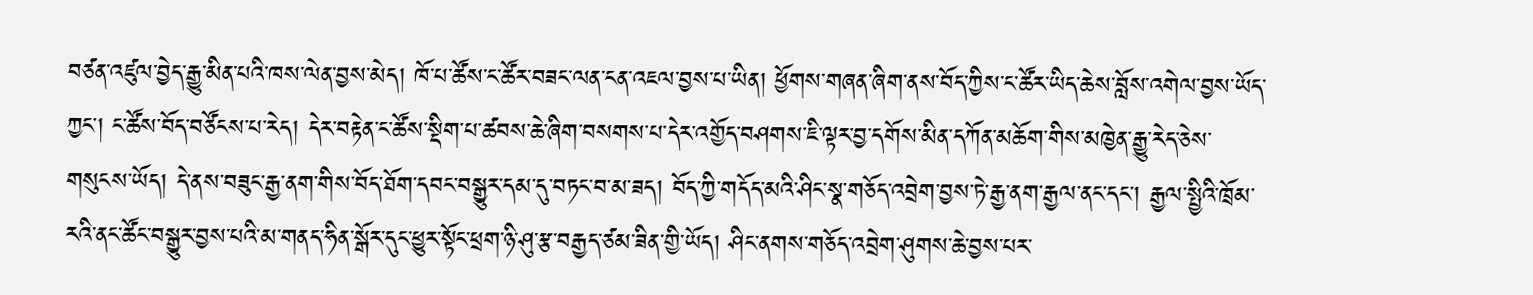བཙན་འཛུལ་བྱེད་རྒྱུ་མིན་པའི་ཁས་ལེན་བྱས་མེད། ཁོ་པ་ཚོས་ང་ཚོར་བཟང་ལན་ངན་འཇལ་བྱས་པ་ཡིན། ཕྱོགས་གཞན་ཞིག་ནས་བོད་ཀྱིས་ང་ཚོར་ཡིད་ཆེས་བློས་འགེལ་བྱས་ཡོད་ཀྱང་། ང་ཚོས་བོད་བཙོངས་པ་རེད། དེར་བརྟེན་ང་ཚོས་སྡིག་པ་ཚབས་ཆེ་ཞིག་བསགས་པ་དེར་འགྱོད་བཤགས་ཇི་ལྟར་བྱ་དགོས་མིན་དཀོན་མཆོག་གིས་མཁྱེན་རྒྱུ་རེད་ཅེས་གསུངས་ཡོད། དེ་ནས་བཟུང་རྒྱ་ནག་གིས་བོད་ཐོག་དབང་བསྒྱུར་དམ་དུ་བཏང་བ་མ་ཟད། བོད་ཀྱི་གདོད་མའི་ཤིང་སྣ་གཅོད་འབྲེག་བྱས་ཏེ་རྒྱ་ནག་རྒྱལ་ནང་དང་། རྒྱལ་སྤྱིའི་ཁྲོམ་རའི་ནང་ཚོང་བསྒྱུར་བྱས་པའི་མ་གནད་ཧིན་སྒོར་དུང་ཕྱུར་སྟོང་ཕྲག་ཉི་ཤུ་རྩ་བརྒྱད་ཙམ་ཟིན་གྱི་ཡོད། ཤིང་ནགས་གཅོད་འབྲེག་ཤུགས་ཆེ་བྱས་པར་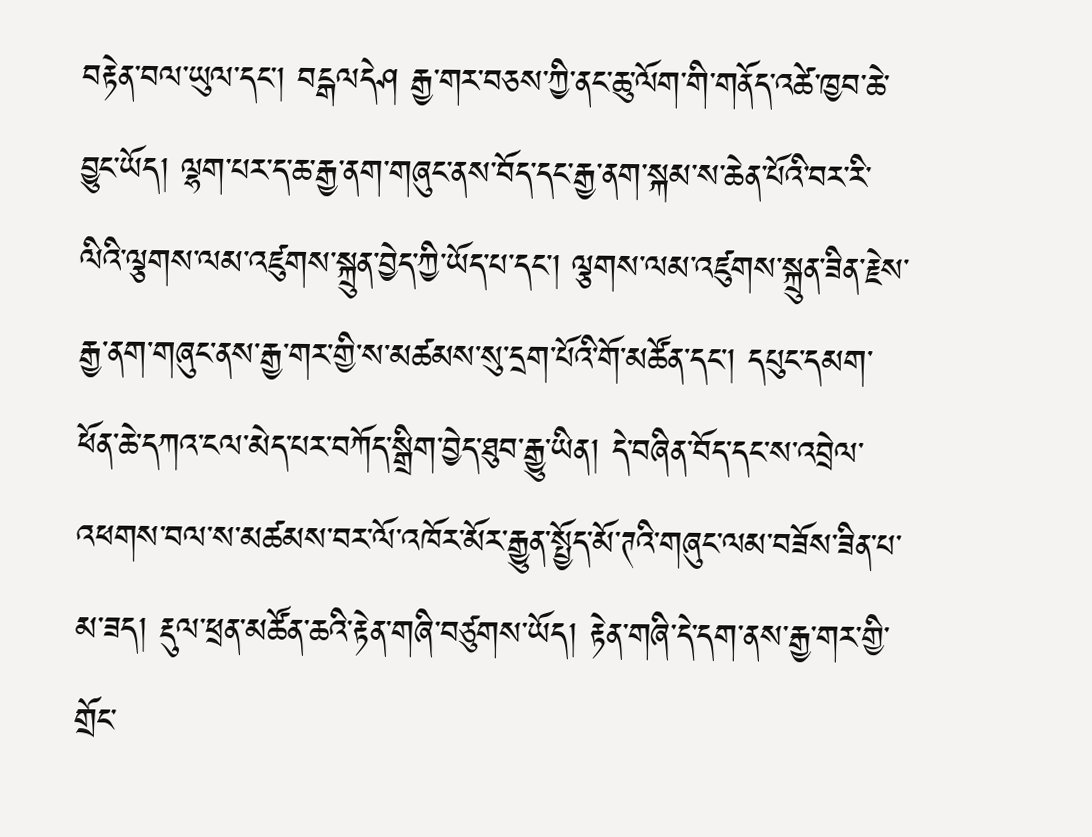བརྟེན་བལ་ཡུལ་དང་། བངྒལདེཤ རྒྱ་གར་བཅས་ཀྱི་ནང་ཆུ་ལོག་གི་གནོད་འཚེ་ཁྱབ་ཆེ་བྱུང་ཡོད། ལྷག་པར་ད་ཆ་རྒྱ་ནག་གཞུང་ནས་བོད་དང་རྒྱ་ནག་སྐམ་ས་ཆེན་པོའི་བར་རི་ལིའི་ལྕགས་ལམ་འཛུགས་སྐྲུན་བྱེད་ཀྱི་ཡོད་པ་དང་། ལྕགས་ལམ་འཛུགས་སྐྲུན་ཟིན་རྗེས་རྒྱ་ནག་གཞུང་ནས་རྒྱ་གར་གྱི་ས་མཚམས་སུ་དྲག་པོའི་གོ་མཚོན་དང་། དཔུང་དམག་ཕོན་ཆེ་དཀའ་ངལ་མེད་པར་བཀོད་སྒྲིག་བྱེད་ཐུབ་རྒྱུ་ཡིན། དེ་བཞིན་བོད་དང་ས་འབྲེལ་འཕགས་བལ་ས་མཚམས་བར་ལོ་འཁོར་མོར་རྒྱུན་སྤྱོད་མོ་ཊའི་གཞུང་ལམ་བཟོས་ཟིན་པ་མ་ཟད། རྡུལ་ཕྲན་མཚོན་ཆའི་རྟེན་གཞི་བཙུགས་ཡོད། རྟེན་གཞི་དེ་དག་ནས་རྒྱ་གར་གྱི་གྲོང་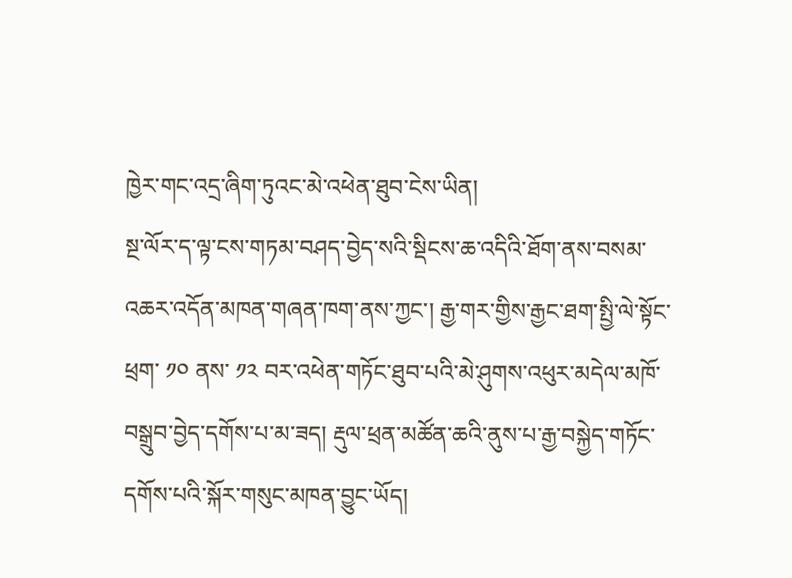ཁྱེར་གང་འདྲ་ཞིག་ཏུའང་མེ་འཕེན་ཐུབ་ངེས་ཡིན།
སྔ་ལོར་ད་ལྟ་ངས་གཏམ་བཤད་བྱེད་སའི་སྡིངས་ཆ་འདིའི་ཐོག་ནས་བསམ་འཆར་འདོན་མཁན་གཞན་ཁག་ནས་ཀྱང་། རྒྱ་གར་གྱིས་རྒྱང་ཐག་སྤྱི་ལེ་སྟོང་ཕྲག་ ༡༠ ནས་ ༡༢ བར་འཕེན་གཏོང་ཐུབ་པའི་མེ་ཤུགས་འཕུར་མདེལ་མཁོ་བསྒྲུབ་བྱེད་དགོས་པ་མ་ཟད། རྡུལ་ཕྲན་མཚོན་ཆའི་ནུས་པ་རྒྱ་བསྐྱེད་གཏོང་དགོས་པའི་སྐོར་གསུང་མཁན་བྱུང་ཡོད།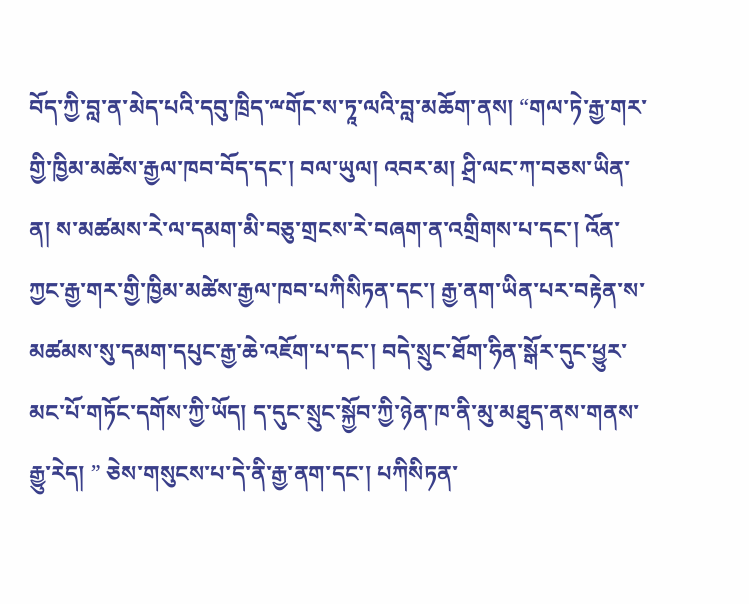བོད་ཀྱི་བླ་ན་མེད་པའི་དབུ་ཁྲིད་ྋགོང་ས་ཏཱ་ལའི་བླ་མཆོག་ནས། “གལ་ཏེ་རྒྱ་གར་གྱི་ཁྱིམ་མཚེས་རྒྱལ་ཁབ་བོད་དང་། བལ་ཡུལ། འབར་མ། ཤྲི་ལང་ཀ་བཅས་ཡིན་ན། ས་མཚམས་རེ་ལ་དམག་མི་བཅུ་གྲངས་རེ་བཞག་ན་འགྲིགས་པ་དང་། འོན་ཀྱང་རྒྱ་གར་གྱི་ཁྱིམ་མཚེས་རྒྱལ་ཁབ་པཀིསིཏན་དང་། རྒྱ་ནག་ཡིན་པར་བརྟེན་ས་མཚམས་སུ་དམག་དཔུང་རྒྱ་ཆེ་འཇོག་པ་དང་། བདེ་སྲུང་ཐོག་ཧིན་སྒོར་དུང་ཕྱུར་མང་པོ་གཏོང་དགོས་ཀྱི་ཡོད། ད་དུང་སྲུང་སྐྱོབ་ཀྱི་ཉེན་ཁ་ནི་མུ་མཐུད་ནས་གནས་རྒྱུ་རེད། ” ཅེས་གསུངས་པ་དེ་ནི་རྒྱ་ནག་དང་། པཀིསིཏན་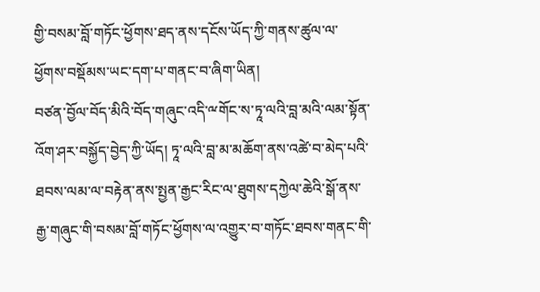གྱི་བསམ་བློ་གཏོང་ཕྱོགས་ཐད་ནས་དངོས་ཡོད་ཀྱི་གནས་ཚུལ་ལ་ཕྱོགས་བསྡོམས་ཡང་དག་པ་གནང་བ་ཞིག་ཡིན།
བཙན་བྱོལ་བོད་མིའི་བོད་གཞུང་འདི་ྋགོང་ས་ཏཱ་ལའི་བླ་མའི་ལམ་སྟོན་འོག་ཤར་བསྐྱོད་བྱེད་ཀྱི་ཡོད། ཏཱ་ལའི་བླ་མ་མཆོག་ནས་འཚེ་བ་མེད་པའི་ཐབས་ལམ་ལ་བརྟེན་ནས་སྤྱན་རྒྱང་རིང་ལ་ཐུགས་དཀྱེལ་ཆེའི་སྒོ་ནས་རྒྱ་གཞུང་གི་བསམ་བློ་གཏོང་ཕྱོགས་ལ་འགྱུར་བ་གཏོང་ཐབས་གནང་གི་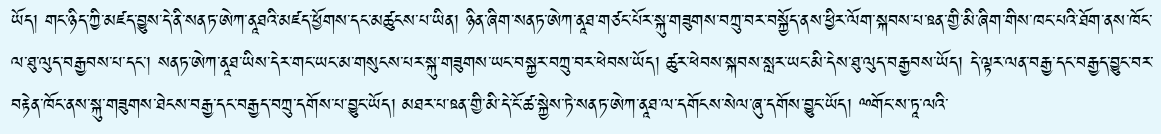ཡོད། གང་ཉིད་ཀྱི་མཛད་བྱུས་དེ་ནི་སནཏ་ཨེཀ་ནཱཐའི་མཛད་ཕྱོགས་དང་མཚུངས་པ་ཡིན། ཉིན་ཞིག་སནཏ་ཨེཀ་ནཱཐ་གཙང་པོར་སྐུ་གཟུགས་བཀྲུ་བར་བསྐྱོད་ནས་ཕྱིར་ལོག་སྐབས་པ་ཋན་གྱི་མི་ཞིག་གིས་ཁང་པའི་ཐོག་ནས་ཁོང་ལ་ཐུ་ལུད་བརྒྱབས་པ་དང་། སནཏ་ཨེཀ་ནཱཐ་ཡིས་དེར་གང་ཡང་མ་གསུངས་པར་སྐུ་གཟུགས་ཡང་བསྐྱར་བཀྲུ་བར་ཕེབས་ཡོད། ཚུར་ཕེབས་སྐབས་སླར་ཡང་མི་དེས་ཐུ་ལུད་བརྒྱབས་ཡོད། དེ་ལྟར་ལན་བརྒྱ་དང་བརྒྱད་བྱུང་བར་བརྟེན་ཁོང་ནས་སྐུ་གཟུགས་ཐེངས་བརྒྱ་དང་བརྒྱད་བཀྲུ་དགོས་པ་བྱུང་ཡོད། མཐར་པ་ཋན་གྱི་མི་དེ་ངོ་ཚ་སྐྱེས་ཏེ་སནཏ་ཨེཀ་ནཱཐ་ལ་དགོངས་སེལ་ཞུ་དགོས་བྱུང་ཡོད། ྋགོང་ས་ཏཱ་ལའི་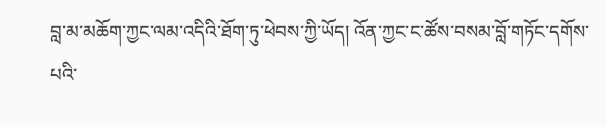བླ་མ་མཆོག་ཀྱང་ལམ་འདིའི་ཐོག་ཏུ་ཕེབས་ཀྱི་ཡོད། འོན་ཀྱང་ང་ཚོས་བསམ་བློ་གཏོང་དགོས་པའི་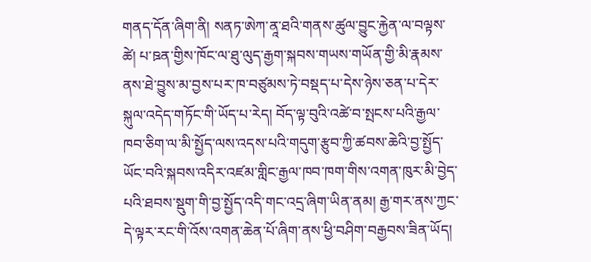གནད་དོན་ཞིག་ནི། སནཏ་ཨེཀ་ནཱ་ཐའི་གནས་ཚུལ་བྱུང་རྐྱེན་ལ་བལྟས་ཚེ། པ་ཋན་གྱིས་ཁོང་ལ་ཐུ་ལུད་རྒྱག་སྐབས་གཡས་གཡོན་གྱི་མི་རྣམས་ནས་ཐེ་བྱུས་མ་བྱས་པར་ཁ་བཙུམས་ཏེ་བསྡད་པ་དེས་ཉེས་ཅན་པ་དེར་སྐུལ་འདེད་གཏོང་གི་ཡོད་པ་རེད། བོད་ལྟ་བུའི་འཚེ་བ་སྤངས་པའི་རྒྱལ་ཁབ་ཅིག་ལ་མི་སྤྱོད་ལས་འདས་པའི་གདུག་རྩུབ་ཀྱི་ཚབས་ཆེའི་བྱ་སྤྱོད་ཡོང་བའི་སྐབས་འདིར་འཛམ་གླིང་རྒྱལ་ཁབ་ཁག་གིས་འགན་ཁུར་མི་བྱེད་པའི་ཐབས་སྡུག་གི་བྱ་སྤྱོད་འདི་གང་འདྲ་ཞིག་ཡིན་ནམ། རྒྱ་གར་ནས་ཀྱང་དེ་ལྟར་རང་གི་འོས་འགན་ཆེན་པོ་ཞིག་ནས་ཕྱི་བཤིག་བརྒྱབས་ཟིན་ཡོད།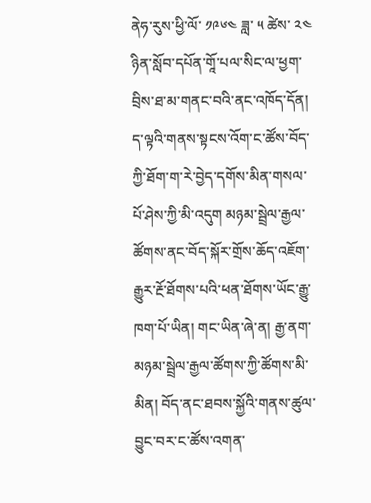ནེཧ་རུས་ཕྱི་ལོ་ ༡༩༦༤ ཟླ་ ༥ ཚེས་ ༢༤ ཉིན་སློབ་དཔོན་གཱོ་པལ་སིང་ལ་ཕྱག་བྲིས་ཐ་མ་གནང་བའི་ནང་འཁོད་དོན། ད་ལྟའི་གནས་སྟངས་འོག་ང་ཚོས་བོད་ཀྱི་ཐོག་ག་རེ་བྱེད་དགོས་མིན་གསལ་པོ་ཤེས་ཀྱི་མི་འདུག མཉམ་སྦྲེལ་རྒྱལ་ཚོགས་ནང་བོད་སྐོར་གྲོས་ཆོད་འཇོག་རྒྱུར་རྔོ་ཐོགས་པའི་ཕན་ཐོགས་ཡོང་རྒྱུ་ཁག་པོ་ཡིན། གང་ཡིན་ཞེ་ན། རྒྱ་ནག་མཉམ་སྦྲེལ་རྒྱལ་ཚོགས་ཀྱི་ཚོགས་མི་མིན། བོད་ནང་ཐབས་སྐྱོའི་གནས་ཚུལ་བྱུང་བར་ང་ཚོས་འགན་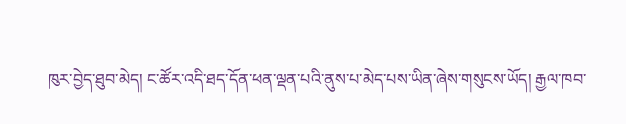ཁུར་བྱེད་ཐུབ་མེད། ང་ཚོར་འདི་ཐད་དོན་ཕན་ལྡན་པའི་ནུས་པ་མེད་པས་ཡིན་ཞེས་གསུངས་ཡོད། རྒྱལ་ཁབ་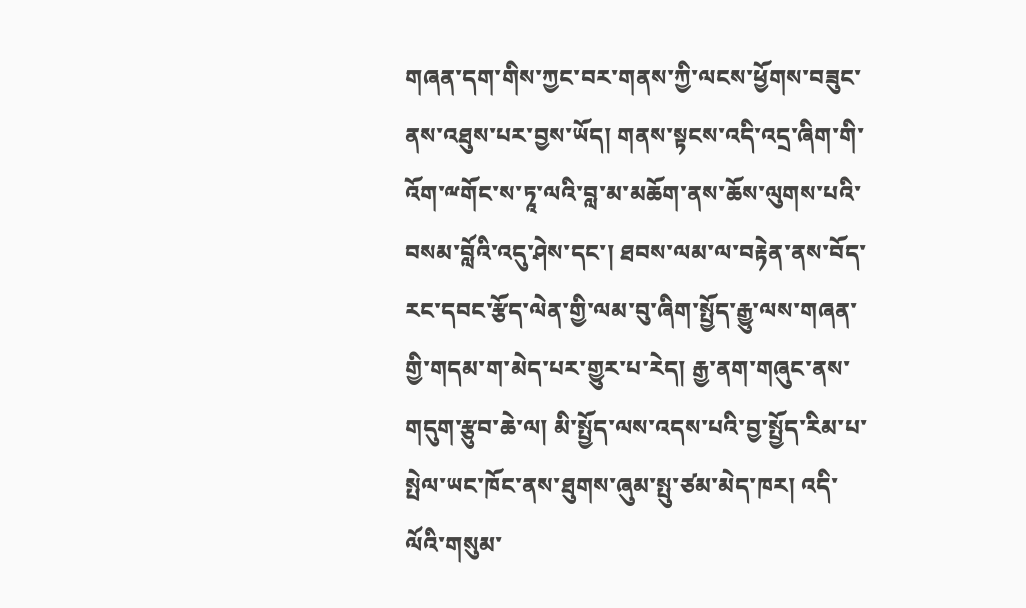གཞན་དག་གིས་ཀྱང་བར་གནས་ཀྱི་ལངས་ཕྱོགས་བཟུང་ནས་འཐུས་པར་བྱས་ཡོད། གནས་སྟངས་འདི་འདྲ་ཞིག་གི་འོག་ྋགོང་ས་ཏཱ་ལའི་བླ་མ་མཆོག་ནས་ཆོས་ལུགས་པའི་བསམ་བློའི་འདུ་ཤེས་དང་། ཐབས་ལམ་ལ་བརྟེན་ནས་བོད་རང་དབང་རྩོད་ལེན་གྱི་ལམ་བུ་ཞིག་སྤྱོད་རྒྱུ་ལས་གཞན་གྱི་གདམ་ག་མེད་པར་གྱུར་པ་རེད། རྒྱ་ནག་གཞུང་ནས་གདུག་རྩུབ་ཆེ་ལ། མི་སྤྱོད་ལས་འདས་པའི་བྱ་སྤྱོད་རིམ་པ་སྤེལ་ཡང་ཁོང་ནས་ཐུགས་ཞུམ་སྤུ་ཙམ་མེད་ཁར། འདི་ལོའི་གསུམ་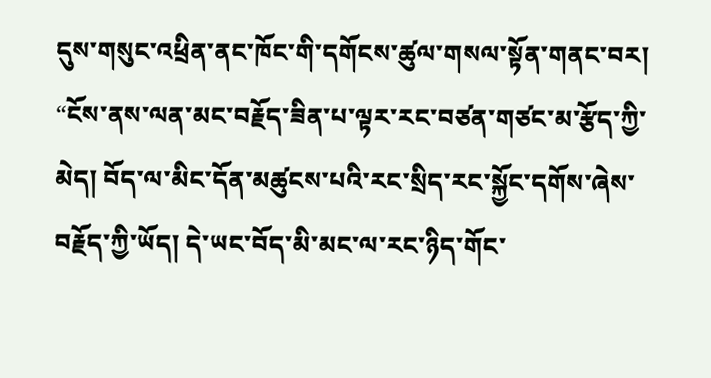དུས་གསུང་འཕྲིན་ནང་ཁོང་གི་དགོངས་ཚུལ་གསལ་སྟོན་གནང་བར། “ངོས་ནས་ལན་མང་བརྗོད་ཟིན་པ་ལྟར་རང་བཙན་གཙང་མ་རྩོད་ཀྱི་མེད། བོད་ལ་མིང་དོན་མཚུངས་པའི་རང་སྲིད་རང་སྐྱོང་དགོས་ཞེས་བརྗོད་ཀྱི་ཡོད། དེ་ཡང་བོད་མི་མང་ལ་རང་ཉིད་གོང་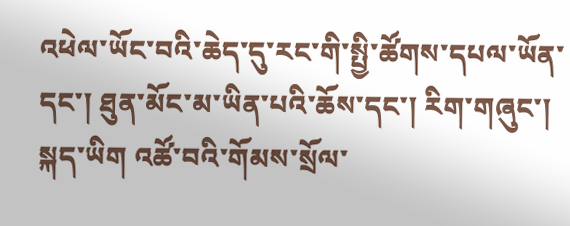འཕེལ་ཡོང་བའི་ཆེད་དུ་རང་གི་སྤྱི་ཚོགས་དཔལ་ཡོན་དང་། ཐུན་མོང་མ་ཡིན་པའི་ཆོས་དང་། རིག་གཞུང་། སྐད་ཡིག འཚོ་བའི་གོམས་སྲོལ་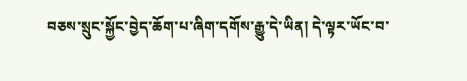བཅས་སྲུང་སྐྱོང་བྱེད་ཆོག་པ་ཞིག་དགོས་རྒྱུ་དེ་ཡིན། དེ་ལྟར་ཡོང་བ་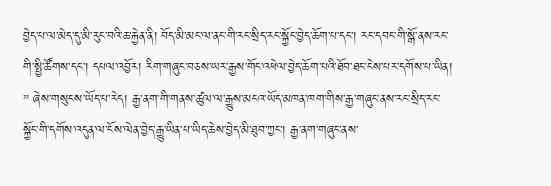བྱེད་པ་ལ་མེད་དུ་མི་རུང་བའི་ཆ་རྐྱེན་ནི། བོད་མི་མང་ལ་ནང་གི་རང་སྲིད་རང་སྐྱོང་བྱེད་ཆོག་པ་དང་། རང་དབང་གི་སྒོ་ནས་རང་གི་སྤྱི་ཚོགས་དང་། དཔལ་འབྱོར། རིག་གཞུང་བཅས་ཡར་རྒྱས་གོང་འཕེལ་བྱེད་ཆོག་པའི་ཐོབ་ཐང་ངེས་པར་དགོས་པ་ཡིན། ” ཞེས་གསུངས་ཡོད་པ་རེད། རྒྱ་ནག་གི་གནས་ཚུལ་ལ་རྒྱུས་མངའ་ཡོད་མཁན་ཁག་གིས་རྒྱ་གཞུང་ནས་རང་སྲིད་རང་སྐྱོང་གི་དགོས་འདུན་ལ་ངོས་ལེན་བྱེད་རྒྱུ་ཡིན་པ་ཡིད་ཆེས་བྱེད་མི་ཐུབ་ཀྱང་། རྒྱ་ནག་གཞུང་ནས་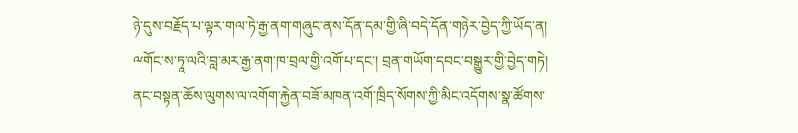ཉེ་དུས་བརྗོད་པ་ལྟར་གལ་ཏེ་རྒྱ་ནག་གཞུང་ནས་དོན་དམ་གྱི་ཞི་བདེ་དོན་གཉེར་བྱེད་ཀྱི་ཡོད་ན། ྋགོང་ས་ཏཱ་ལའི་བླ་མར་རྒྱ་ནག་ཁ་བྲལ་གྱི་འགོ་པ་དང་། བྲན་གཡོག་དབང་བསྒྱུར་གྱི་བྱེད་གཏེ། ནང་བསྟན་ཆོས་ལུགས་ལ་འགོག་རྐྱེན་བཟོ་མཁན་འགོ་ཁྲིད་སོགས་ཀྱི་མིང་འདོགས་སྣ་ཚོགས་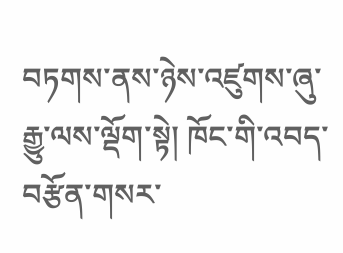བཏགས་ནས་ཉེས་འཛུགས་ཞུ་རྒྱུ་ལས་ལྡོག་སྟེ། ཁོང་གི་འབད་བརྩོན་གསར་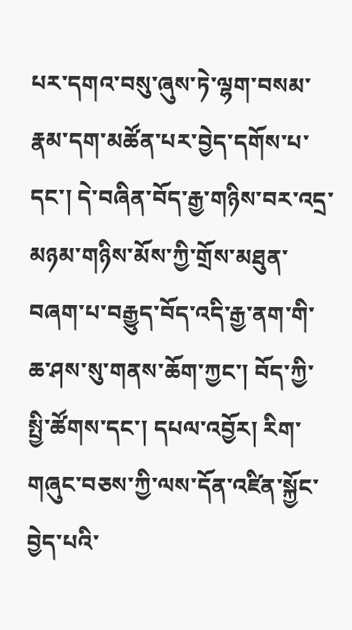པར་དགའ་བསུ་ཞུས་ཏེ་ལྷག་བསམ་རྣམ་དག་མཚོན་པར་བྱེད་དགོས་པ་དང་། དེ་བཞིན་བོད་རྒྱ་གཉིས་བར་འདྲ་མཉམ་གཉིས་མོས་ཀྱི་གྲོས་མཐུན་བཞག་པ་བརྒྱུད་བོད་འདི་རྒྱ་ནག་གི་ཆ་ཤས་སུ་གནས་ཆོག་ཀྱང་། བོད་ཀྱི་སྤྱི་ཚོགས་དང་། དཔལ་འབྱོར། རིག་གཞུང་བཅས་ཀྱི་ལས་དོན་འཛིན་སྐྱོང་བྱེད་པའི་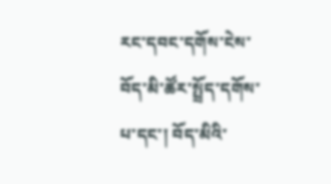རང་དབང་དགོས་ངེས་བོད་མི་ཚོར་སྤྲོད་དགོས་པ་དང་། བོད་མིའི་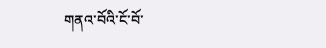གནའ་བོའི་ངོ་བོ་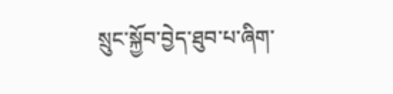སྲུང་སྐྱོབ་བྱེད་ཐུབ་པ་ཞིག་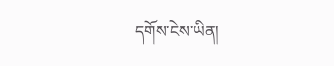དགོས་ངེས་ཡིན།